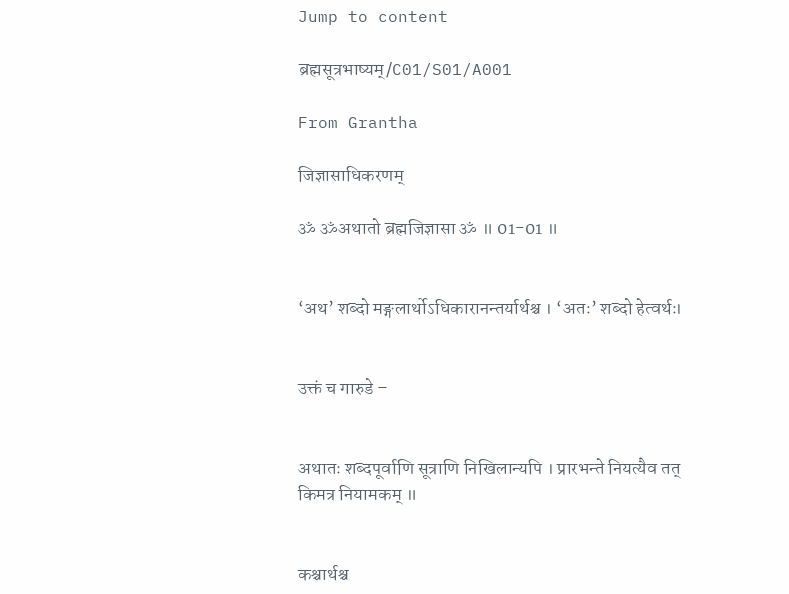Jump to content

ब्रह्मसूत्रभाष्यम्/C01/S01/A001

From Grantha

जिज्ञासाधिकरणम्

ॐ ॐअथातो ब्रह्मजिज्ञासा ॐ ॥ 01-01 ॥


‘अथ’ शब्दो मङ्गलार्थोऽधिकारानन्तर्यार्थश्च । ‘अतः’ शब्दो हेत्वर्थः।


उक्तं च गारुडे –


अथातः शब्दपूर्वाणि सूत्राणि निखिलान्यपि । प्रारभन्ते नियत्यैव तत् किमत्र नियामकम् ॥


कश्चार्थश्च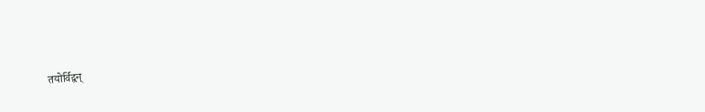तयोर्विद्वन्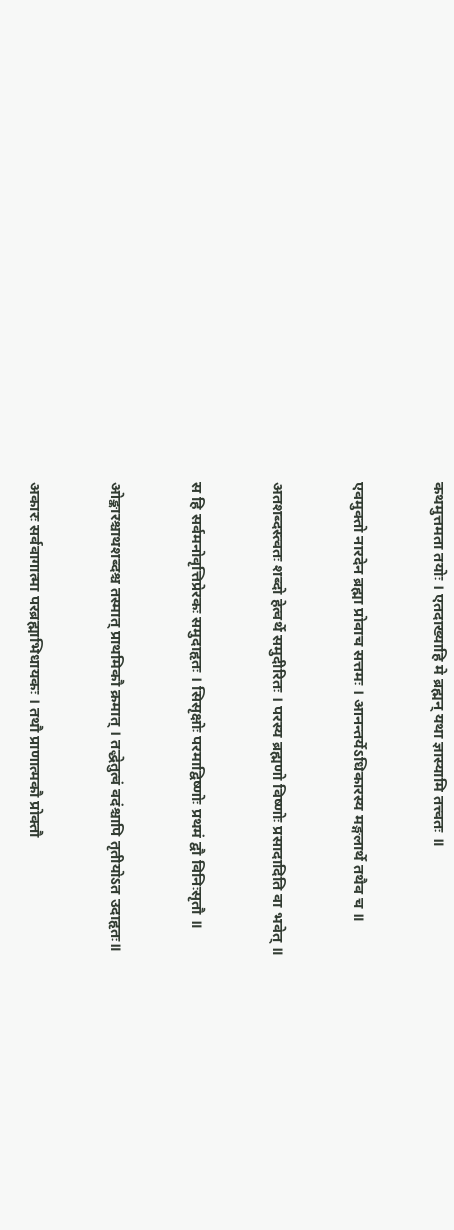कथमुत्तमता तयोः । एतदाख्याहि मे ब्रह्मन् यथा ज्ञास्यामि तत्त्वतः ॥


एवमुक्तो नारदेन ब्रह्मा प्रोवाच सत्तमः । आनन्तर्येऽधिकारस्य मङ्गलार्थे तथैव च ॥


अतशब्दस्त्वतः शब्दो हेत्वर्थे समुदीरितः । परस्य ब्रह्मणो विष्णोः प्रसादादिति वा भवेत् ॥


स हि सर्वमनोवृत्तिप्रेरकः समुदाहृतः । सिसृक्षोः परमाद्विष्णोः प्रथमं द्वौ विनिःसृतौ ॥


ओङ्कारश्चाथशब्दश्च तस्मात् प्राथमिकौ क्रमात् । तद्धेतुत्वं वदंश्चापि तृतीयोऽत उदाहृतः॥


अकारः सर्ववागात्मा परब्रह्माभिधायकः । तथौ प्राणात्मकौ प्रोक्तौ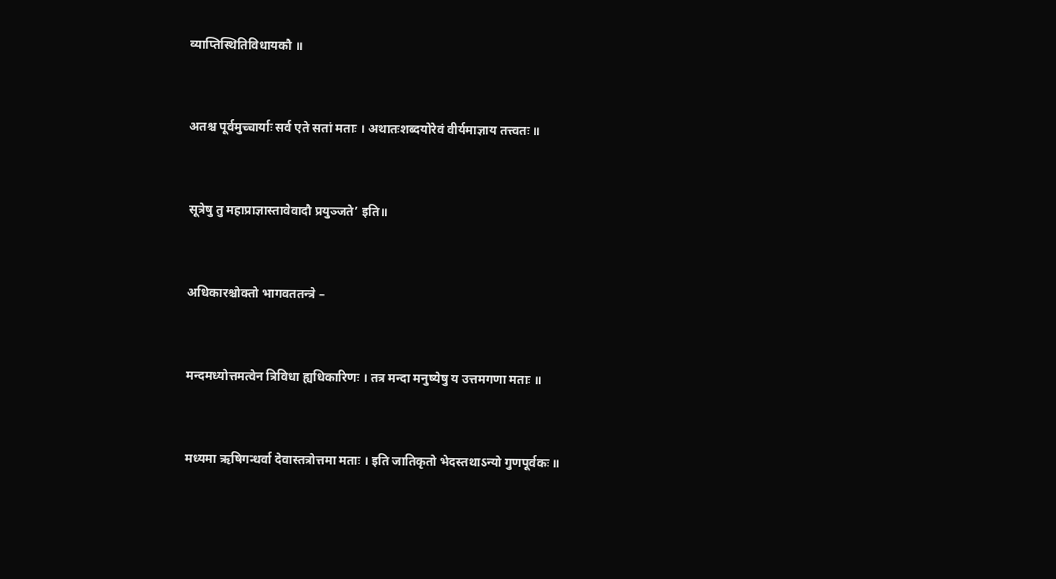व्याप्तिस्थितिविधायकौ ॥


अतश्च पूर्वमुच्चार्याः सर्व एते सतां मताः । अथातःशब्दयोरेवं वीर्यमाज्ञाय तत्त्वतः ॥


सूत्रेषु तु महाप्राज्ञास्तावेवादौ प्रयुञ्जते’ इति॥


अधिकारश्चोक्तो भागवततन्त्रे –


मन्दमध्योत्तमत्वेन त्रिविधा ह्यधिकारिणः । तत्र मन्दा मनुष्येषु य उत्तमगणा मताः ॥


मध्यमा ऋषिगन्धर्वा देवास्तत्रोत्तमा मताः । इति जातिकृतो भेदस्तथाऽन्यो गुणपूर्वकः ॥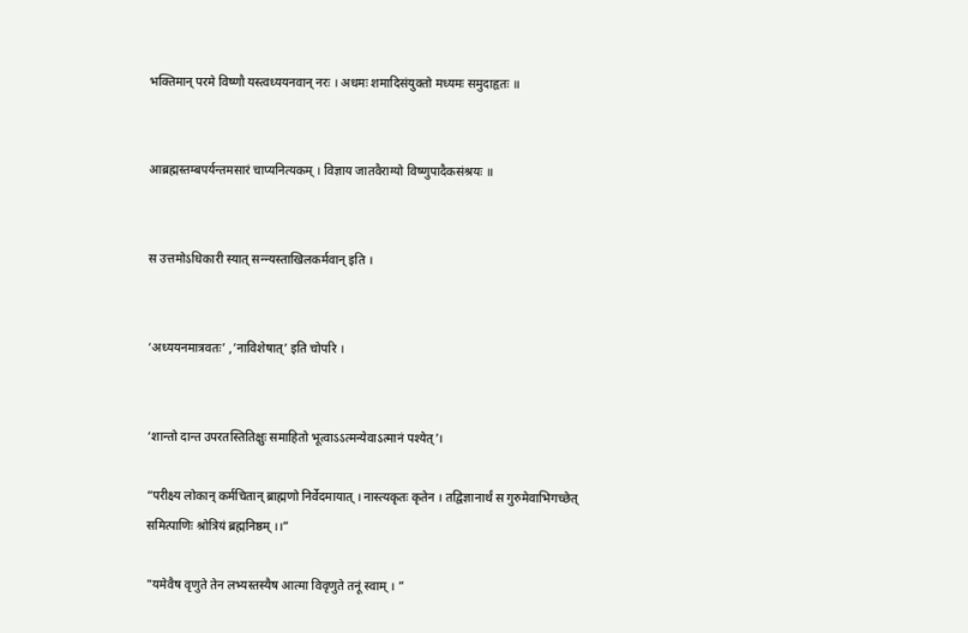भक्तिमान् परमे विष्णौ यस्त्वध्ययनवान् नरः । अधमः शमादिसंयुक्तो मध्यमः समुदाहृतः ॥


आब्रह्मस्तम्बपर्यन्तमसारं चाप्यनित्यकम् । विज्ञाय जातवैराग्यो विष्णुपादैकसंश्रयः ॥


स उत्तमोऽधिकारी स्यात् सन्न्यस्ताखिलकर्मवान् इति ।


‘अध्ययनमात्रवतः’ ,’नाविशेषात्’ इति चोपरि ।


‘शान्तो दान्त उपरतस्तितिक्षुः समाहितो भूत्वाऽऽत्मन्येवाऽत्मानं पश्येत्’।

“परीक्ष्य लोकान् कर्मचितान् ब्राह्मणो निर्वेदमायात् । नास्त्यकृतः कृतेन । तद्विज्ञानार्थं स गुरुमेवाभिगच्छेत् समित्पाणिः श्रोत्रियं ब्रह्मनिष्ठम् ।।”

"यमेवैष वृणुते तेन लभ्यस्तस्यैष आत्मा विवृणुते तनूं स्वाम् । ”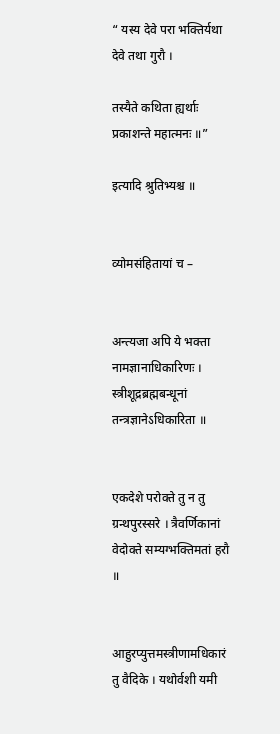“ यस्य देवे परा भक्तिर्यथा देवे तथा गुरौ ।

तस्यैते कथिता ह्यर्थाः प्रकाशन्ते महात्मनः ॥”

इत्यादि श्रुतिभ्यश्च ॥


व्योमसंहितायां च –


अन्त्यजा अपि ये भक्ता नामज्ञानाधिकारिणः । स्त्रीशूद्रब्रह्मबन्धूनां तन्त्रज्ञानेऽधिकारिता ॥


एकदेशे परोक्ते तु न तु ग्रन्थपुरस्सरे । त्रैवर्णिकानां वेदोक्ते सम्यग्भक्तिमतां हरौ ॥


आहुरप्युत्तमस्त्रीणामधिकारं तु वैदिके । यथोर्वशी यमी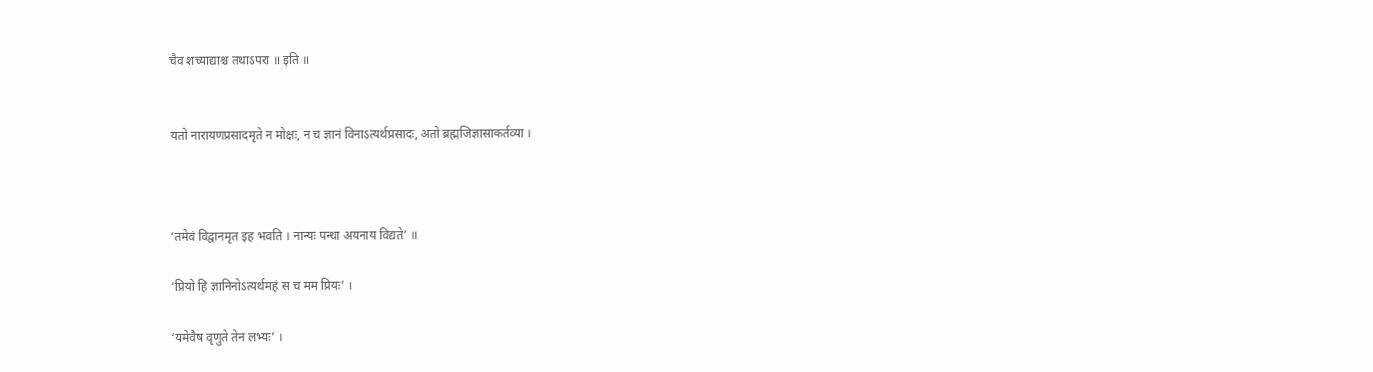चैव शच्याद्याश्च तथाऽपरा ॥ इति ॥


यतो नारायणप्रसादमृते न मोक्षः, न च ज्ञानं विनाऽत्यर्थप्रसादः, अतो ब्रह्मजिज्ञासाकर्तव्या ।



‘तमेवं विद्वानमृत इह भवति । नान्यः पन्था अयनाय विद्यते’ ॥

‘प्रियो हि ज्ञानिनोऽत्यर्थमहं स च मम प्रियः’ ।

‘यमेवैष वृणुते तेन लभ्यः’ ।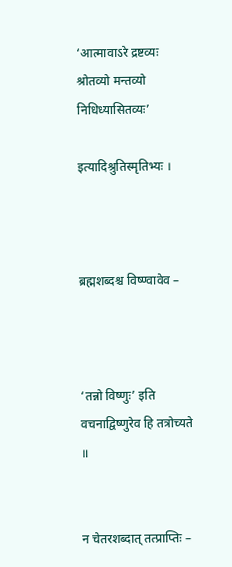‘आत्मावाऽरे द्रष्टव्यः श्रोतव्यो मन्तव्यो निधिध्यासितव्यः’

इत्यादिश्रुतिस्मृतिभ्यः ।



ब्रह्मशब्दश्च विष्ण्वावेव –



‘तन्नो विष्णुः’ इति वचनाद्विष्णुरेव हि तत्रोच्यते ॥


न चेतरशब्दात् तत्प्राप्तिः –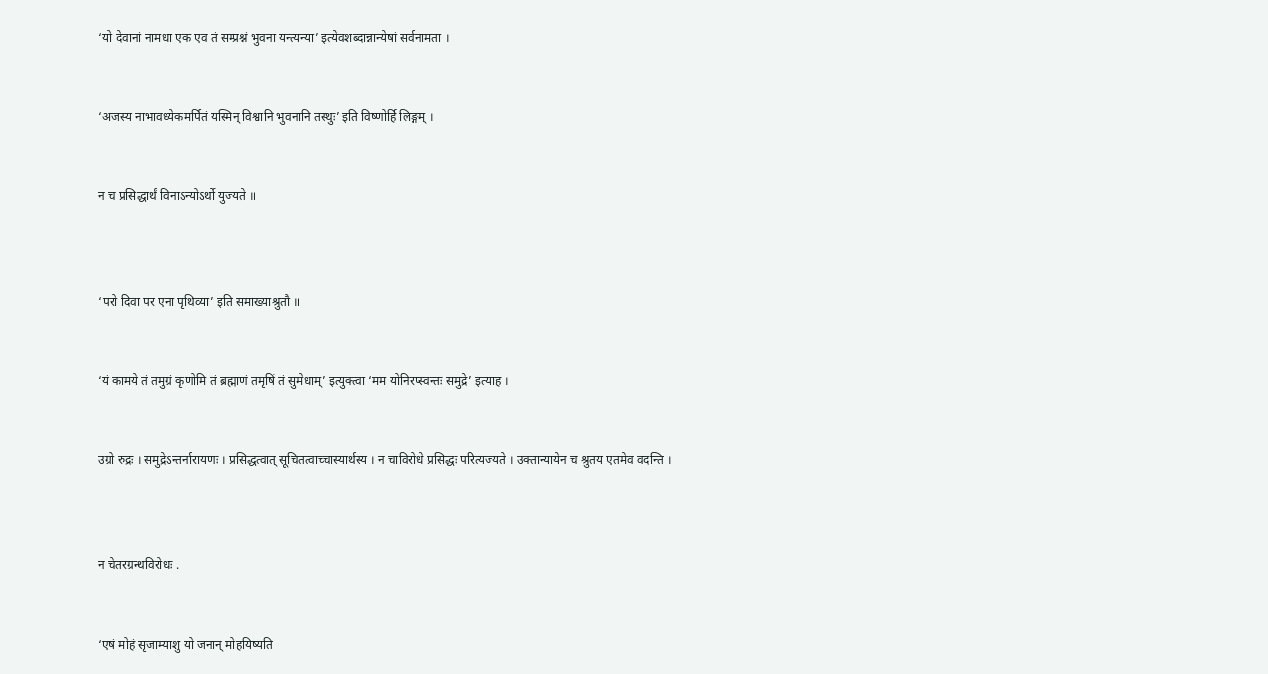‘यो देवानां नामधा एक एव तं सम्प्रश्नं भुवना यन्त्यन्या’ इत्येवशब्दान्नान्येषां सर्वनामता ।


‘अजस्य नाभावध्येकमर्पितं यस्मिन् विश्वानि भुवनानि तस्थुः’ इति विष्णोर्हि लिङ्गम् ।


न च प्रसिद्धार्थं विनाऽन्योऽर्थो युज्यते ॥



‘परो दिवा पर एना पृथिव्या’ इति समाख्याश्रुतौ ॥


‘यं कामये तं तमुग्रं कृणोमि तं ब्रह्माणं तमृषिं तं सुमेधाम्’ इत्युक्त्वा ‘मम योनिरप्स्वन्तः समुद्रे’ इत्याह ।


उग्रो रुद्रः । समुद्रेऽन्तर्नारायणः । प्रसिद्धत्वात् सूचितत्वाच्चास्यार्थस्य । न चाविरोधे प्रसिद्धः परित्यज्यते । उक्तान्यायेन च श्रुतय एतमेव वदन्ति ।



न चेतरग्रन्थविरोधः .


‘एषं मोहं सृजाम्याशु यो जनान् मोहयिष्यति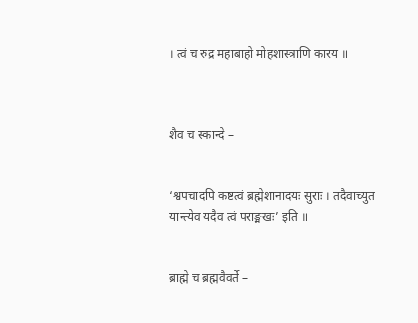। त्वं च रुद्र महाबाहो मोहशास्त्राणि कारय ॥



शैव च स्कान्दे –


‘श्वपचादपि कष्टत्वं ब्रह्मेशानादयः सुराः । तदैवाच्युत यान्त्येव यदैव त्वं पराङ्मखः’ इति ॥


ब्राह्मे च ब्रह्मवैवर्ते –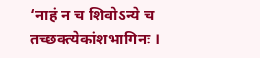‘नाहं न च शिवोऽन्ये च तच्छक्त्येकांशभागिनः ।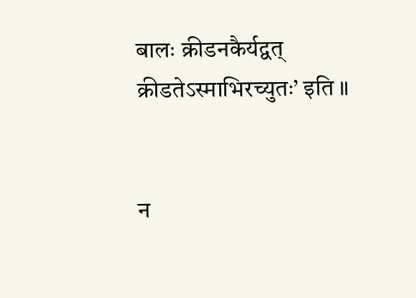बालः क्रीडनकैर्यद्वत् क्रीडतेऽस्माभिरच्युतः’ इति ॥


न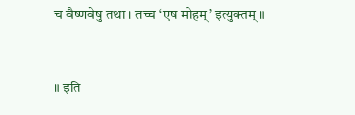च वैष्णवेषु तथा । तच्च ‘एष मोहम्’ इत्युक्तम् ॥


॥ इति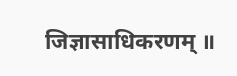जिज्ञासाधिकरणम् ॥